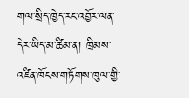གལ་སྲིད་ཁྱེད་རང་འབྱོར་ལན་དེར་ཡིད་མ་ཚིམ་ན། ཁྲིམས་འཛིན་ཁོངས་གཏོགས་ཁུལ་གྱི་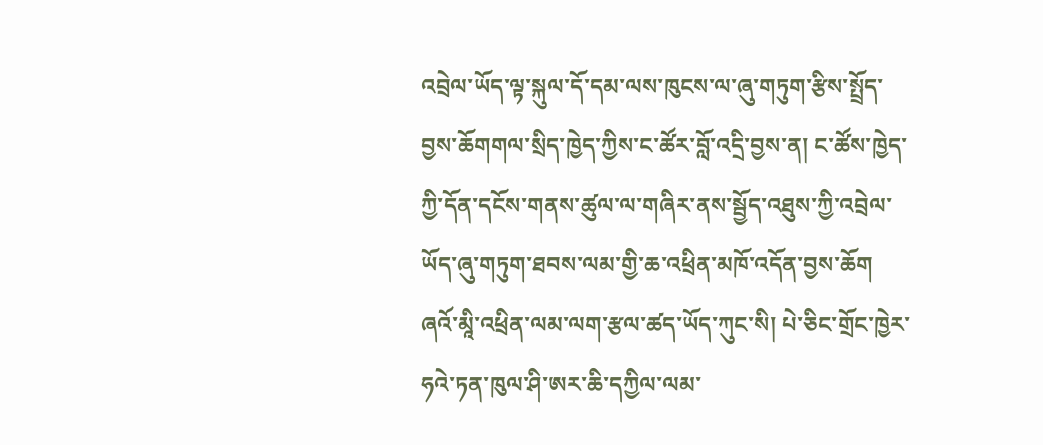འབྲེལ་ཡོད་ལྟ་སྐུལ་དོ་དམ་ལས་ཁུངས་ལ་ཞུ་གཏུག་རྩིས་སྤྲོད་བྱས་ཆོགགལ་སྲིད་ཁྱེད་ཀྱིས་ང་ཚོར་བློ་འདྲི་བྱས་ན། ང་ཚོས་ཁྱེད་ཀྱི་དོན་དངོས་གནས་ཚུལ་ལ་གཞིར་ནས་སྦྱོད་འཐུས་ཀྱི་འབྲེལ་ཡོད་ཞུ་གཏུག་ཐབས་ལམ་གྱི་ཆ་འཕྲིན་མཁོ་འདོན་བྱས་ཆོག
ཞའོ་མཱི་འཕྲིན་ལམ་ལག་རྩལ་ཚད་ཡོད་ཀུང་སི། པེ་ཅིང་གྲོང་ཁྱེར་ཧའེ་ཏན་ཁུལ་ཤི་ཨར་ཆི་དཀྱིལ་ལམ་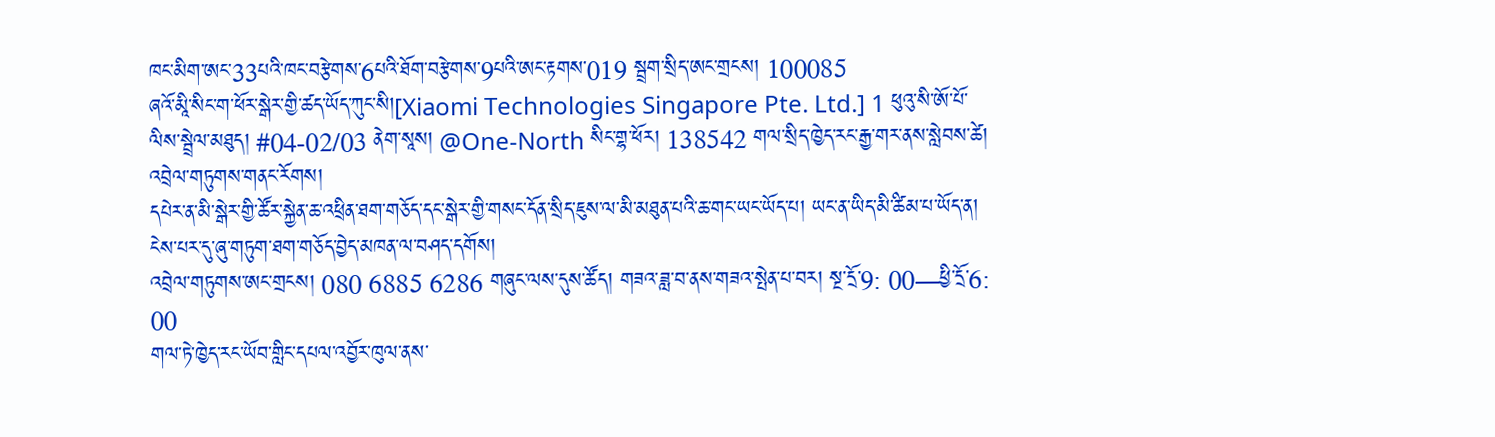ཁང་མིག་ཨང་33པའི་ཁང་བརྩེགས་6པའི་ཐོག་བརྩེགས་9པའི་ཨང་རྟགས་019 སྦྲག་སྲིད་ཨང་གྲངས། 100085
ཞའོ་མཱི་སིང་ག་ཕོར་སྒེར་གྱི་ཚད་ཡོད་ཀུང་སི།[Xiaomi Technologies Singapore Pte. Ltd.] 1 ཕུའུ་སི་ཨོ་པོ་ལིས་སྦྲེལ་མཐུད། #04-02/03 ནེག་སཱས། @One-North སིང་གྷ་ཕོར། 138542 གལ་སྲིད་ཁྱེད་རང་རྒྱ་གར་ནས་སླེབས་ཚེ། འབྲེལ་གཏུགས་གནང་རོགས།
དཔེར་ན་མི་སྒེར་གྱི་ཚོར་སྐྱེན་ཆ་འཕྲིན་ཐག་གཅོད་དང་སྒེར་གྱི་གསང་དོན་སྲིད་ཇུས་ལ་མི་མཐུན་པའི་ཆ་གང་ཡང་ཡོད་པ། ཡང་ན་ཡིད་མི་ཚིམ་པ་ཡོད་ན། ངེས་པར་དུ་ཞུ་གཏུག་ཐག་གཅོད་བྱེད་མཁན་ལ་བཤད་དགོས།
འབྲེལ་གཏུགས་ཨང་གྲངས། 080 6885 6286 གཞུང་ལས་དུས་ཚོད། གཟའ་ཟླ་བ་ནས་གཟའ་སྤེན་པ་བར། སྔ་དྲོ་9: 00—ཕྱི་དྲོ་6: 00
གལ་ཏེ་ཁྱེད་རང་ཡོབ་གླིང་དཔལ་འབྱོར་ཁུལ་ནས་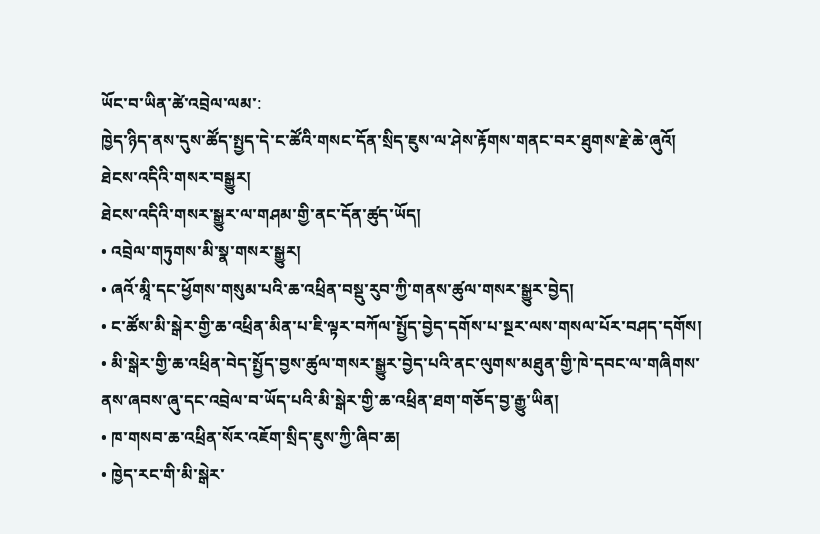ཡོང་བ་ཡིན་ཚེ་འབྲེལ་ལམ་:
ཁྱེད་ཉིད་ནས་དུས་ཚོད་སྤྱད་དེ་ང་ཚོའི་གསང་དོན་སྲིད་ཇུས་ལ་ཤེས་རྟོགས་གནང་བར་ཐུགས་རྗེ་ཆེ་ཞུའོ།
ཐེངས་འདིའི་གསར་བསྒྱུར།
ཐེངས་འདིའི་གསར་སྒྱུར་ལ་གཤམ་གྱི་ནང་དོན་ཚུད་ཡོད།
• འབྲེལ་གཏུགས་མི་སྣ་གསར་སྒྱུར།
• ཞའོ་མཱི་དང་ཕྱོགས་གསུམ་པའི་ཆ་འཕྲིན་བསྡུ་རུབ་ཀྱི་གནས་ཚུལ་གསར་སྒྱུར་བྱེད།
• ང་ཚོས་མི་སྒེར་གྱི་ཆ་འཕྲིན་མིན་པ་ཇི་ལྟར་བཀོལ་སྤྱོད་བྱེད་དགོས་པ་སྔར་ལས་གསལ་པོར་བཤད་དགོས།
• མི་སྒེར་གྱི་ཆ་འཕྲིན་བེད་སྤྱོད་བྱས་ཚུལ་གསར་སྒྱུར་བྱེད་པའི་ནང་ལུགས་མཐུན་གྱི་ཁེ་དབང་ལ་གཞིགས་ནས་ཞབས་ཞུ་དང་འབྲེལ་བ་ཡོད་པའི་མི་སྒེར་གྱི་ཆ་འཕྲིན་ཐག་གཅོད་བྱ་རྒྱུ་ཡིན།
• ཁ་གསབ་ཆ་འཕྲིན་སོར་འཇོག་སྲིད་ཇུས་ཀྱི་ཞིབ་ཆ།
• ཁྱེད་རང་གི་མི་སྒེར་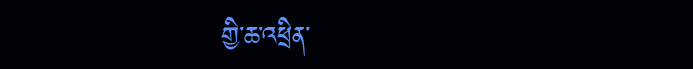གྱི་ཆ་འཕྲིན་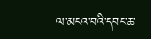ལ་མངའ་བའི་དབང་ཆ་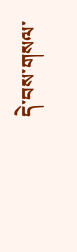དེ་བས་གསལ་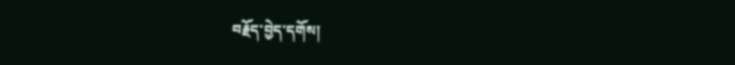བརྗོད་བྱེད་དགོས།